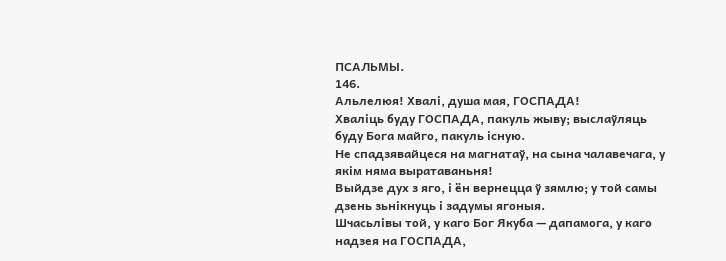ПСАЛЬМЫ.
146.
Альлелюя! Хвалі, душа мая, ГОСПАДА!
Хваліць буду ГОСПАДА, пакуль жыву; выслаўляць буду Бога майго, пакуль існую.
Не спадзявайцеся на магнатаў, на сына чалавечага, у якім няма выратаваньня!
Выйдзе дух з яго, і ён вернецца ў зямлю; у той самы дзень зьнікнуць і задумы ягоныя.
Шчасьлівы той, у каго Бог Якуба — дапамога, у каго надзея на ГОСПАДА,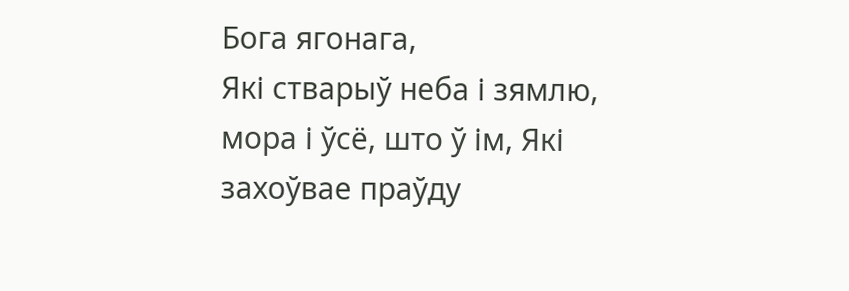Бога ягонага,
Які стварыў неба і зямлю, мора і ўсё, што ў ім, Які захоўвае праўду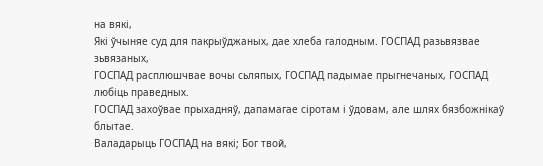на вякі,
Які ўчыняе суд для пакрыўджаных, дае хлеба галодным. ГОСПАД разьвязвае зьвязаных,
ГОСПАД расплюшчвае вочы сьляпых, ГОСПАД падымае прыгнечаных, ГОСПАД любіць праведных.
ГОСПАД захоўвае прыхадняў, дапамагае сіротам і ўдовам, але шлях бязбожнікаў блытае.
Валадарыць ГОСПАД на вякі; Бог твой,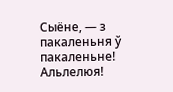Сыёне, — з пакаленьня ў пакаленьне! Альлелюя!